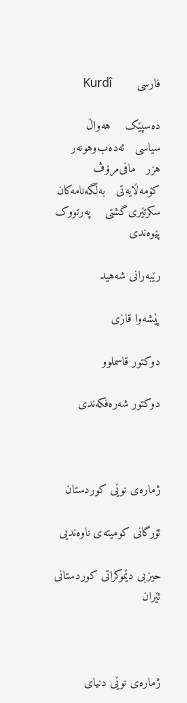فارسی       Kurdî

ده‌سپێک    هه‌واڵ   سیاسی   ئه‌ده‌ب‌وهونه‌ر   هزر   مافی‌مرۆڤ    کۆمه‌ڵایه‌تی   به‌ڵگه‌نامه‌کان    سکرتێری‌گشتی    په‌رتووک    پێوه‌ندی

رێبه‌رانی شه‌هید

پێشه‌وا قازی‌

دوكتور قاسملوو

دوكتور شه‌ره‌فکه‌ندی



ژماره‌ی نوێی كوردستان

ئۆرگانی كومیته‌ی ناوه‌ندیی

حیزبی دێموكراتی كوردستانی ئێران



ژماره‌ی نوێی دنیای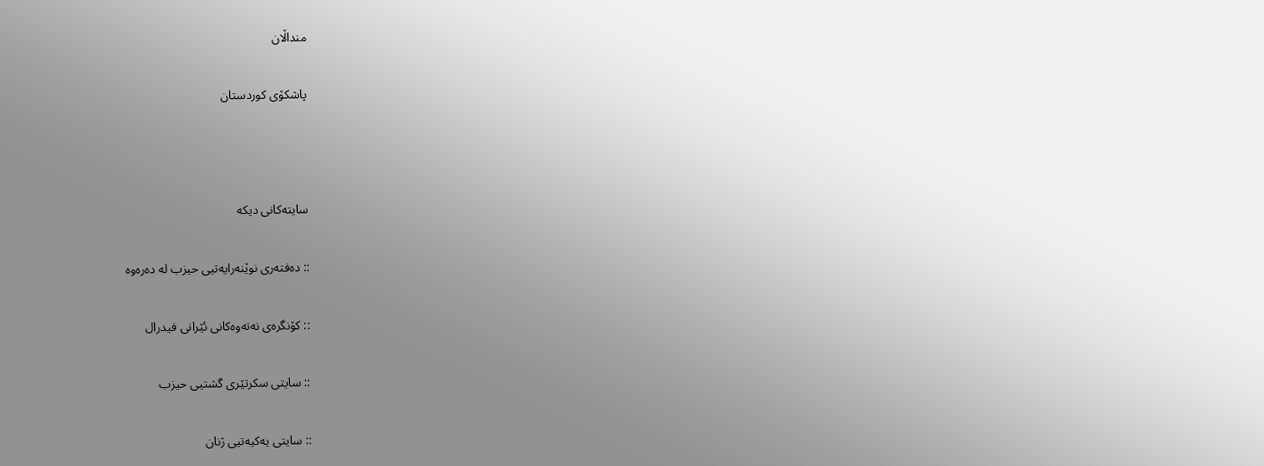منداڵان

پاشكۆی كوردستان



سایته‌کانی دیکه

:: ده‌فته‌ری نوێنه‌رایه‌تیی حیزب له ده‌ره‌وه

:: كۆنگره‌ی‌ نه‌ته‌وه‌كانی‌ ئێرانی‌ فیدرال

:: سایتی سکرتێری گشتیی حیزب

:: سایتی یه‌كیه‌تیی ژنان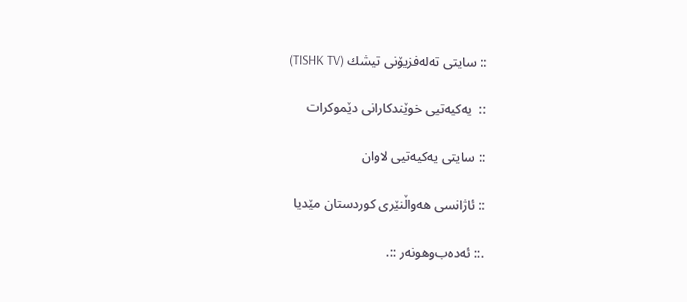:: سایتی ته‌له‌فزیۆنی‌ تیشك (TISHK TV)

::  یه‌كیه‌تیی‌ خوێندكارانی‌ دێموكرات

:: سایتی یه‌کیه‌تیی لاوان

:: ئاژانسی هه‌واڵنێری كوردستان مێدیا

.:: ئه‌ده‌ب‌وهونه‌ر ::.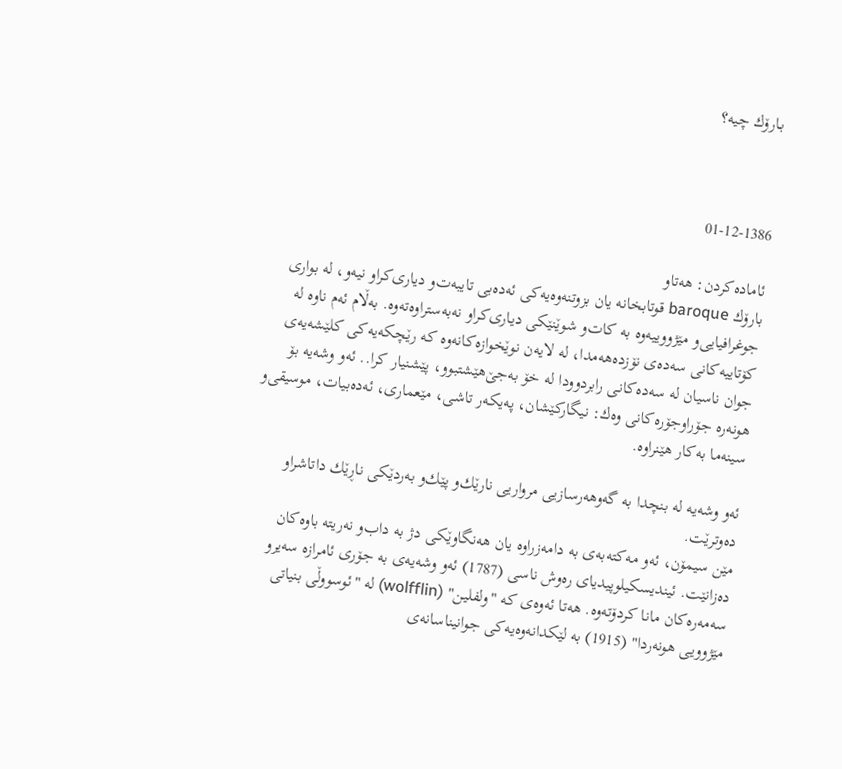بـارۆك چیه‌؟



01-12-1386

ئاماده‌كردن: هه‌تاو
بارۆك baroque قوتابخانه‌ یان بزوتنه‌وه‌یه‌كی‌ ئه‌ده‌بی‌ تایبه‌ت‌و دیاری‌كراو نیه‌‌و، له‌ بواری‌ جوغرافیایی‌‌و مێژووییه‌وه‌ به‌ كات‌و شوێنێكی‌ دیاری‌كراو نه‌به‌ستراوه‌ته‌وه‌. به‌ڵام ئه‌م ناوه‌ له‌ كۆتاییه‌كانی‌ سه‌ده‌ی‌ نۆزده‌هه‌مدا، له‌ لایه‌ن نوێخوازه‌كانه‌وه‌ كه‌ رێچكه‌یه‌كی‌ كلێشه‌یه‌ی‌ جوان ناسیان له‌ سه‌ده‌كانی‌ رابردوودا له‌ خۆ به‌جێ‌هێشتبوو، پێشنیار كرا.. ئه‌و وشه‌یه‌ بۆ هونه‌ره‌ جۆرا‌وجۆره‌كانی‌ وه‌ك: نیگاركێشان، په‌یكه‌ر تاشی‌، مێعماری‌، ئه‌ده‌بیات، موسیقی‌‌و سینه‌ما به‌كار هێنراوه‌.

ئه‌و وشه‌یه‌ له‌ بنچدا به‌ گه‌وهه‌رسازیی‌ مرواریی‌ نارێك‌و پێك‌و به‌ردێكی‌ ناڕێك داتاشراو ده‌وترێت.
مێن سیمۆن، ئه‌و مه‌كته‌به‌ی‌ به‌ دامه‌زراوه‌ یان هه‌نگاوێكی‌ دژ به‌ داب‌و نه‌ریته‌ باوه‌كان ده‌زانێت. ئیندیسكیلوپیدیای‌ ره‌وش ناسی‌ (1787) ئه‌و وشه‌یه‌ی‌ به‌ جۆری‌ ئامرازه‌ سه‌یر‌و سه‌مه‌ره‌كان مانا كردۆته‌وه‌. هه‌تا ئه‌وه‌ی‌ كه‌ "ولفلین" (wolfflin) له‌ "ئوسووڵی‌ بنیاتی‌ مێژوویی‌ هونه‌ردا" (1915) به‌ لێكدانه‌وه‌یه‌كی‌ جوانیناسانه‌ی‌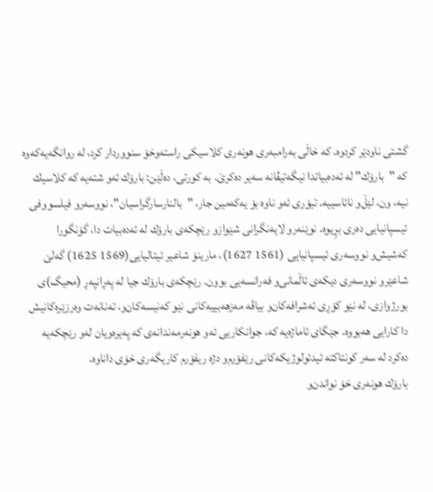گشتی‌ ناودێر كردوه‌. كه‌ خاڵی‌ به‌رامبه‌ری‌ هونه‌ری‌ كلاسیكی‌ راسته‌وخۆ سنووردار كرد، له‌ روانگه‌یه‌كه‌وه‌ كه‌ "بارۆك" له‌ ئه‌ده‌بیاتدا نیگه‌تیڤانه‌ سه‌یر ده‌كرێ‌. به‌ كورتی‌، ده‌ڵێن: بارۆك ئه‌و شته‌یه‌ كه‌ كلاسیك نیه‌، ون، لێڵ‌و نائاسییه‌. تیۆری‌ ئه‌و ناوه‌ بۆ یه‌كه‌مین جار، "بالنارسارگراسیان"، نووسه‌ر‌و فیلسووفی‌ ئیسپانیایی‌ ده‌ری‌ بڕِیوه‌. نوێنه‌ر‌و لایه‌نگرانی‌ شێواز‌و رێچكه‌ی‌ بارۆك له‌ ئه‌ده‌بیات دا، گۆنگورا كه‌شیش‌و نووسه‌ری‌ ئیسپانیایی‌ (1561 1627)، مارینۆ شاعیر ئیتالیایی‌(1569 1625) گه‌لێ‌ شاعێر‌و نووسه‌ری‌ دیكه‌ی‌ ئاڵمانی‌‌و فه‌رانسه‌یی‌ بوون. رێچكه‌ی‌ بارۆك جیا له‌ په‌ڕانپه‌ڕ (محیگ)ی‌ بورژوازی‌، له‌ نێو كۆڕی‌ ئه‌شرافه‌كان‌و بیاڤه‌ مه‌زهه‌بییه‌كانی‌ نێو كه‌نیسه‌كان‌و، ته‌نانه‌ت وه‌رزێره‌كانیش دا كارایی‌ هه‌بووه‌. جێگای‌ ئاماژه‌یه‌ كه‌، جوانكاریی‌ ئه‌و هونه‌رمه‌ندانه‌ی‌ كه‌ په‌یره‌ویان له‌و رێچكه‌یه‌ ده‌كرد له‌ سه‌ر كونتاكته‌ ئیدئولوژیكه‌كانی‌ رێفۆرم‌و دژه‌ ریفۆرم كاریگه‌ری‌ خۆی‌ داناوه‌.
بارۆك هونه‌ری‌ خۆ نواندن‌و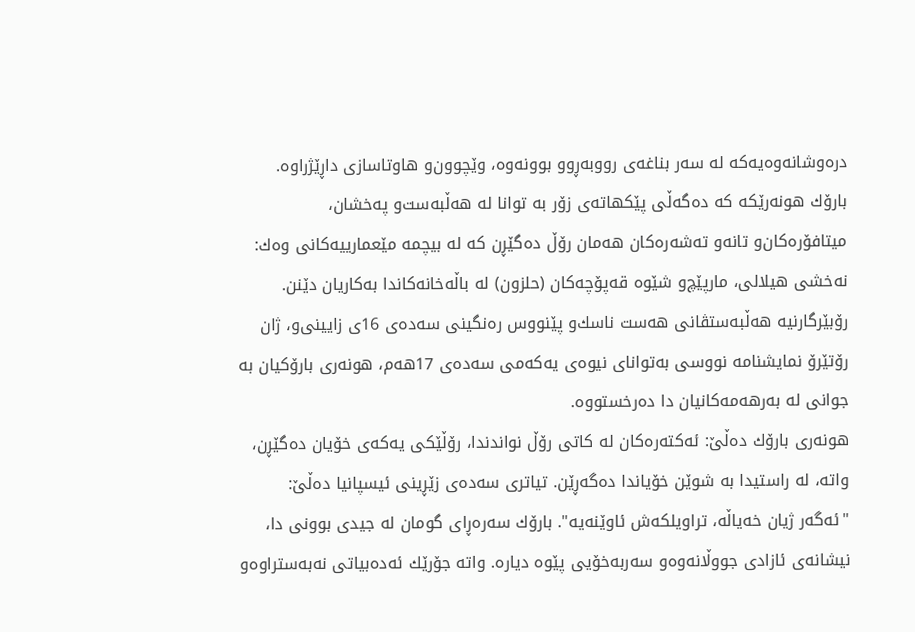دره‌وشانه‌وه‌یه‌كه‌ له‌ سه‌ر بناغه‌ی‌ رووبه‌ڕوو بوونه‌وه‌، وێچوون‌و هاوتاسازی‌ داڕێژراوه‌.
بارۆك هونه‌رێكه‌ كه‌ ده‌گه‌ڵی‌ پێكهاته‌ی‌ زۆر به‌ توانا له‌ هه‌ڵبه‌ست‌و په‌خشان، میتافۆره‌كان‌و تانه‌‌و ته‌شه‌ره‌كان هه‌مان رۆڵ ده‌گێڕن كه‌ له‌ بیچمه‌ مێعمارییه‌كانی‌ وه‌ك: نه‌خشی‌ هیلالی‌، مارپێچ‌و شێوه‌ قه‌پۆچه‌كان (حلزون) له‌ باڵه‌خانه‌كاندا به‌كاریان دێنن.
رۆبێرگارنیه‌ هه‌ڵبه‌ستڤانی‌ هه‌ست ناسك‌و پێنووس ره‌نگینی‌ سه‌ده‌ی‌ 16ی‌ زایینی‌‌و، ژان رۆتێرۆ نمایشنامه‌ نووسی‌ به‌توانای‌ نیوه‌ی‌ یه‌كه‌می‌ سه‌ده‌ی‌ 17هه‌م، هونه‌ری‌ بارۆكیان به‌ جوانی‌ له‌ به‌رهه‌مه‌كانیان دا ده‌رخستووه‌.
هونه‌ری‌ بارۆك ده‌ڵێ‌: ئه‌كته‌ره‌كان له‌ كاتی‌ رۆڵ نواندندا، رۆڵێكی‌ یه‌كه‌ی‌ خۆیان ده‌گێڕن، واته‌، له‌ راستیدا به‌ شوێن خۆیاندا ده‌گه‌ڕێن. تیاتری‌ سه‌ده‌ی‌ زێڕینی‌ ئیسپانیا ده‌ڵێ‌: "ئه‌گه‌ر ژیان خه‌یاڵه‌، تراویلكه‌ش ئاوێنه‌یه‌". بارۆك سه‌ره‌ڕای‌ گومان له‌ جیدی‌ بوونی دا، نیشانه‌ی‌ ئازادی‌ جووڵانه‌وه‌‌و سه‌ربه‌خۆیی‌ پێوه‌ دیاره‌. واته‌ جۆرێك ئه‌ده‌بیاتی‌ نه‌به‌ستراوه‌‌و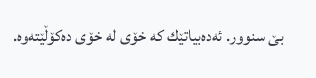بێ‌ سنوور. ئه‌ده‌بیاتێك كه‌ خۆی‌ له‌ خۆی‌ ده‌كۆڵێته‌وه‌.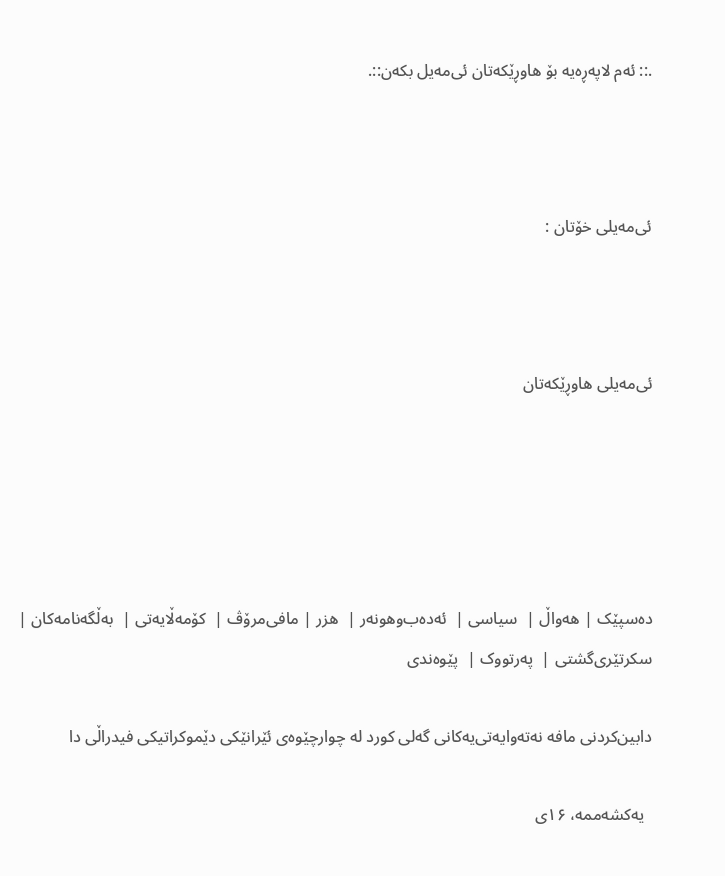.:: ئه‌م لاپه‌ڕه‌یه بۆ هاوڕێکه‌تان ئی‌مه‌یل بکه‌ن::.



ئی‌مه‌یلی خۆتان :



ئی‌مه‌یلی هاوڕێکه‌تان





ده‌سپێک | هه‌واڵ |  سیاسی |  ئه‌ده‌ب‌وهونه‌ر |  هزر | مافی‌مرۆڤ |  کۆمه‌ڵایه‌تی |  به‌ڵگه‌نامه‌کان |  سکرتێری‌گشتی |  په‌رتووک |  پێوه‌ندی

دابین‌كردنی‌ مافه‌ نه‌ته‌وایه‌تی‌یه‌کانی گه‌لی‌ كورد له‌ چوارچێوه‌ی ئێرانێکی دێموكراتیكی‌ فیدراڵی‌ دا

  یه‌کشه‌ممه، ۱۶‌ی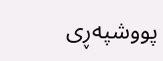پوو‌شپه‌ڕی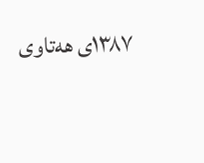۱۳۸۷ی هه‌تاوی